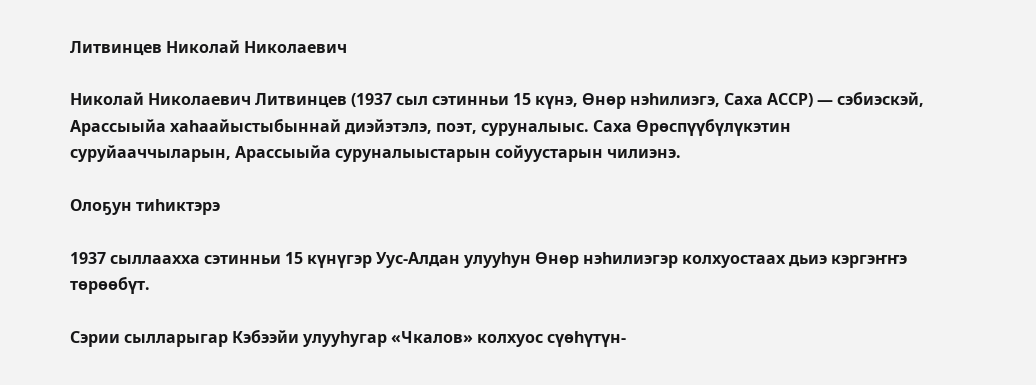Литвинцев Николай Николаевич

Николай Николаевич Литвинцев (1937 сыл сэтинньи 15 күнэ, Өнөр нэһилиэгэ, Саха АССР) — сэбиэскэй, Арассыыйа хаһаайыстыбыннай диэйэтэлэ, поэт, суруналыыс. Саха Өрөспүүбүлүкэтин суруйааччыларын, Арассыыйа суруналыыстарын сойуустарын чилиэнэ.

Олоҕун тиһиктэрэ

1937 сыллаахха сэтинньи 15 күнүгэр Уус-Алдан улууһун Өнөр нэһилиэгэр колхуостаах дьиэ кэргэҥҥэ төрөөбүт.

Сэрии сылларыгар Кэбээйи улууһугар «Чкалов» колхуос сүөһүтүн-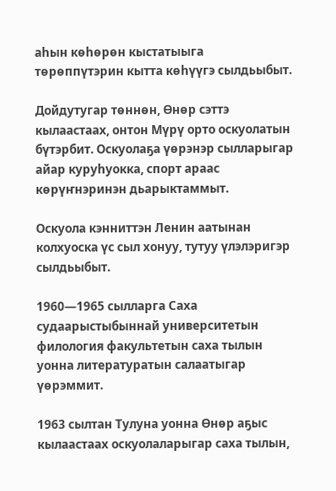аһын көһөрөн кыстатыыга төрөппүтэрин кытта көһүүгэ сылдьыбыт.

Дойдутугар төннөн, Өнөр сэттэ кылаастаах, онтон Мүрү орто оскуолатын бүтэрбит. Оскуолаҕа үөрэнэр сылларыгар айар куруһуокка, спорт араас көрүҥнэринэн дьарыктаммыт.

Оскуола кэнниттэн Ленин аатынан колхуоска үс сыл хонуу, тутуу үлэлэригэр сылдьыбыт.

1960—1965 сылларга Саха судаарыстыбыннай университетын филология факультетын саха тылын уонна литературатын салаатыгар үөрэммит.

1963 сылтан Тулуна уонна Өнөр аҕыс кылаастаах оскуолаларыгар саха тылын,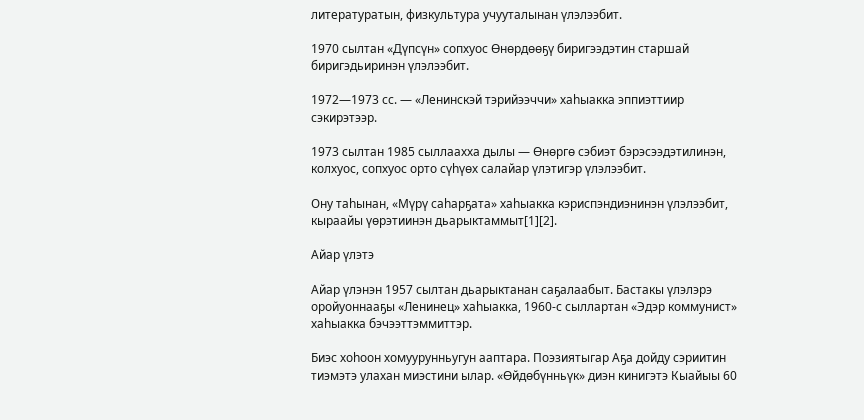литературатын, физкультура учууталынан үлэлээбит.

1970 сылтан «Дүпсүн» сопхуос Өнөрдөөҕү биригээдэтин старшай биригэдьиринэн үлэлээбит.

1972—1973 сс. — «Ленинскэй тэрийээччи» хаһыакка эппиэттиир сэкирэтээр.

1973 сылтан 1985 сыллаахха дылы — Өнөргө сэбиэт бэрэсээдэтилинэн, колхуос, сопхуос орто сүһүөх салайар үлэтигэр үлэлээбит.

Ону таһынан, «Мүрү саһарҕата» хаһыакка кэриспэндиэнинэн үлэлээбит, кыраайы үөрэтиинэн дьарыктаммыт[1][2].

Айар үлэтэ

Айар үлэнэн 1957 сылтан дьарыктанан саҕалаабыт. Бастакы үлэлэрэ оройуоннааҕы «Ленинец» хаһыакка, 1960-с сыллартан «Эдэр коммунист» хаһыакка бэчээттэммиттэр.

Биэс хоһоон хомуурунньугун ааптара. Поэзиятыгар Аҕа дойду сэриитин тиэмэтэ улахан миэстини ылар. «Өйдөбүнньүк» диэн кинигэтэ Кыайыы 60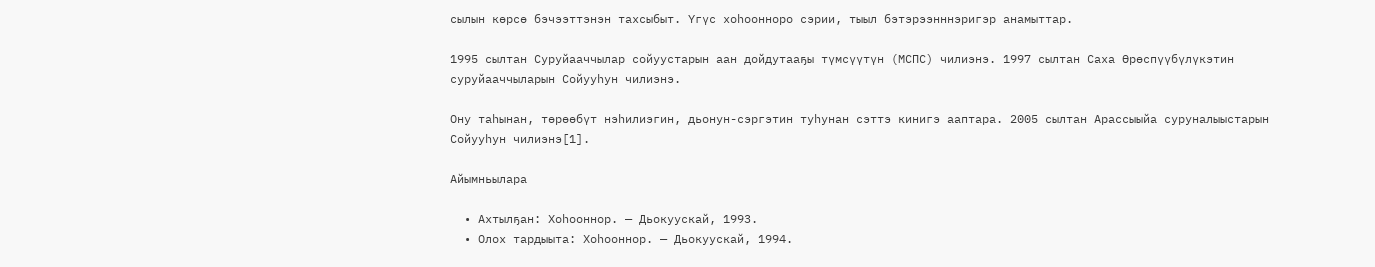сылын көрсө бэчээттэнэн тахсыбыт. Үгүс хоһоонноро сэрии, тыыл бэтэрээнннэригэр анамыттар.

1995 сылтан Суруйааччылар сойуустарын аан дойдутааҕы түмсүүтүн (МСПС) чилиэнэ. 1997 сылтан Саха Өрөспүүбүлүкэтин суруйааччыларын Сойууһун чилиэнэ.

Ону таһынан, төрөөбүт нэһилиэгин, дьонун-сэргэтин туһунан сэттэ кинигэ ааптара. 2005 сылтан Арассыыйа суруналыыстарын Сойууһун чилиэнэ[1].

Айымньылара

  • Ахтылҕан: Хоһооннор. — Дьокуускай, 1993.
  • Олох тардыыта: Хоһооннор. — Дьокуускай, 1994.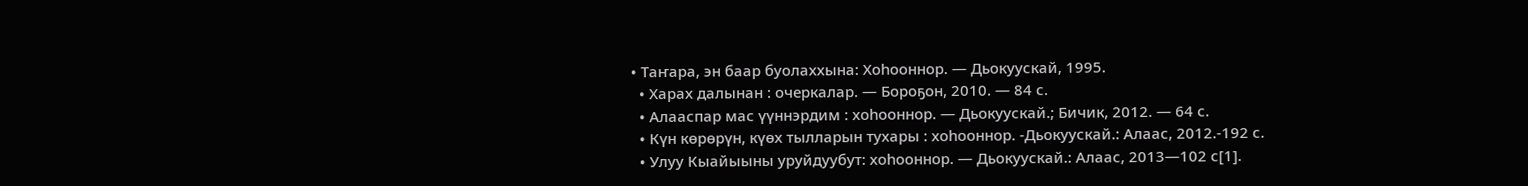• Таҥара, эн баар буолаххына: Хоһооннор. — Дьокуускай, 1995.
  • Харах далынан : очеркалар. — Бороҕон, 2010. — 84 с.
  • Алааспар мас үүннэрдим : хоһооннор. — Дьокуускай.; Бичик, 2012. — 64 с.
  • Күн көрөрүн, күөх тылларын тухары : хоһооннор. -Дьокуускай.: Алаас, 2012.-192 с.
  • Улуу Кыайыыны уруйдуубут: хоһооннор. — Дьокуускай.: Алаас, 2013—102 с[1].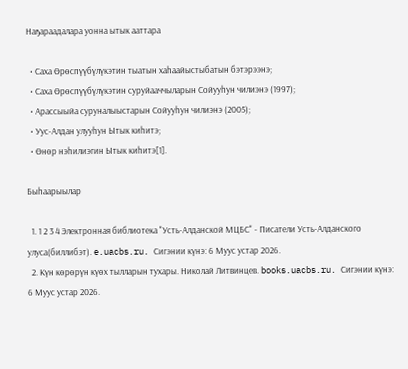Наҕараадалара уонна ытык ааттара

  • Саха Өрөспүүбүлүкэтин тыатын хаһаайыстыбатын бэтэрээнэ;
  • Саха Өрөспүүбүлүкэтин суруйааччыларын Сойууһун чилиэнэ (1997);
  • Арассыыйа суруналыыстарын Сойууһун чилиэнэ (2005);
  • Уус-Алдан улууһун Ытык киһитэ;
  • Өнөр нэһилиэгин Ытык киһитэ[1].

Быһаарыылар

  1. 1 2 3 4 Электронная библиотека "Усть-Алданской МЦБС" - Писатели Усть-Алданского улуса(биллибэт). e.uacbs.ru. Сигэнии күнэ: 6 Муус устар 2026.
  2. Күн көрөрүн күөх тылларын тухары. Николай Литвинцев. books.uacbs.ru. Сигэнии күнэ: 6 Муус устар 2026.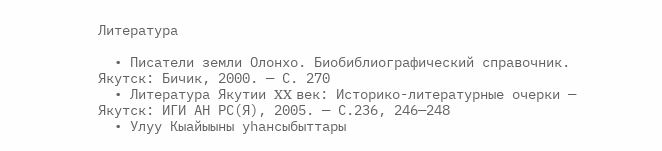Литература

  • Писатели земли Олонхо. Биобиблиографический справочник. Якутск: Бичик, 2000. — С. 270
  • Литература Якутии XX век: Историко-литературные очерки — Якутск: ИГИ АН РС(Я), 2005. — С.236, 246—248
  • Улуу Кыайыыны уһансыбыттары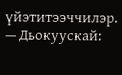үйэтитээччилэр. — Дьокуускай: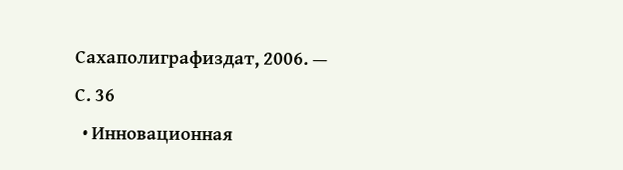Сахаполиграфиздат, 2006. — С. 36
  • Инновационная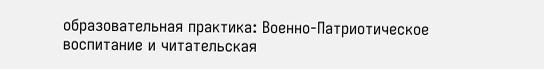образовательная практика: Военно-Патриотическое воспитание и читательская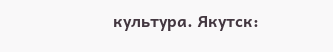культура. Якутск: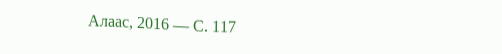Алаас, 2016 — С. 117